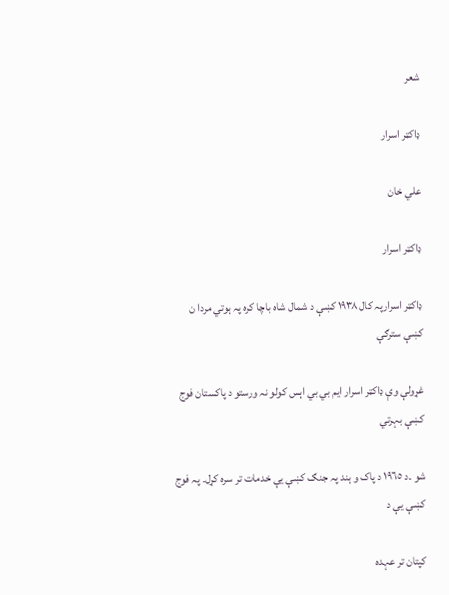شعر

ډاکټر اسرار

علي خان

ډاکټر اسرار

ډاکټر اسرارپہ کال ١٩٣٨ کښې د شمال شاہ باچا کرہ پہ ہوتي مردا ن کښې سترګې

غړولې وې ډاکټر اسرار ایم بي بي اېس کولو نہ ورستو د پاکستان فوج کښې بہرتي

شو ۔د ١٩٦٥ د پاک و ہند پہ جنګ کښې یې خدمات تر سرہ کړل۔ پہ فوج کښې یې د

کپتان تر عہدہ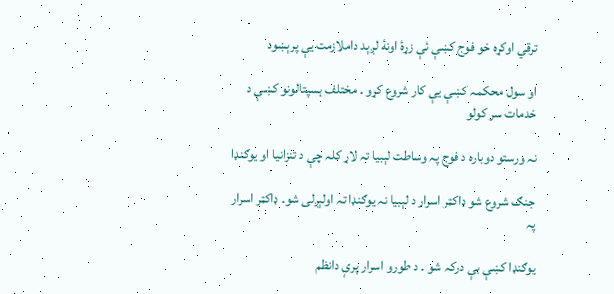ترقي اوکړہ خو فوج کښې ئې زړۀ اونۀ لږېد داملازمت یې پرېښود

او سول محکمہ کښې یې کار شروع کړو ۔ مختلف ہسپتالونو کښې د خدمات سر کولو

نہ ورستو دوبارہ د فوج پہ وساطت لېبیا تہ لاړ کلہ چې د تنزانیا او یوګنډا

جنګ شروع شو ډاکټر اسرار د لېبیا نہ یوګنډا تہ اولېږلی شو۔ ډاکټر اسرار پہ

یوګنډا کښې بې درکہ شو ۔ د طورو اسرار پرې دانظم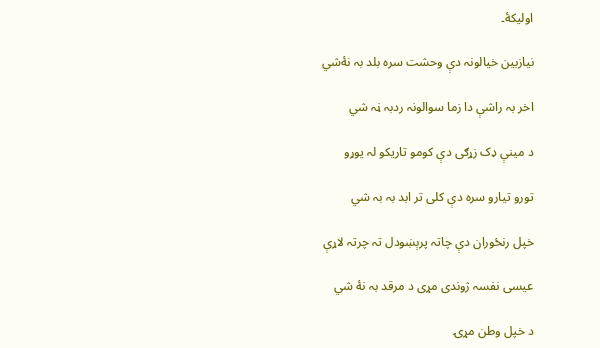اولیکۀ۔

نیازبین خیالونہ دې وحشت سرہ بلد بہ نۀشي

اخر بہ راشې دا زما سوالونہ ردبہ ڼہ شي

د مینې ډک زړګی دې کومو تاریکو لہ یوړو

تورو تیارو سرہ دې کلی تر ابد بہ بہ شي

خپل رنځوران دې چاتہ پرېښودل تہ چرتہ لاړې

عیسی نفسہ ژوندی مړی د مرقد بہ نۀ شي

د خپل وطن مړۍ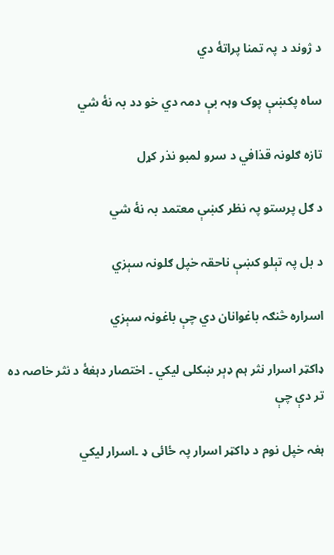د ژوند د پہ تمنا پراتۀ دي

ساہ پکښې پوک وہہ بې دمہ دي خو دد بہ نۀ شي

تازہ ګلونہ قذافي د سرو لمبو نذر کړل

د ګل پرستو پہ نظر کښې معتمد بہ نۀ شي

د بل پہ تېلو کښې ناحقہ خپل ګلونہ سېزي

اسرارہ څنګہ باغوانان دي چې باغونہ سېزي

ډاکټر اسرار نثر ہم ډېر ښکلی لیکي ۔ اختصار دہغۀ د نثر خاصہ دہ تر دې چې

ہغہ خپل نوم د ډاکټر اسرار پہ ځائی ډ ۔اسرار لیکي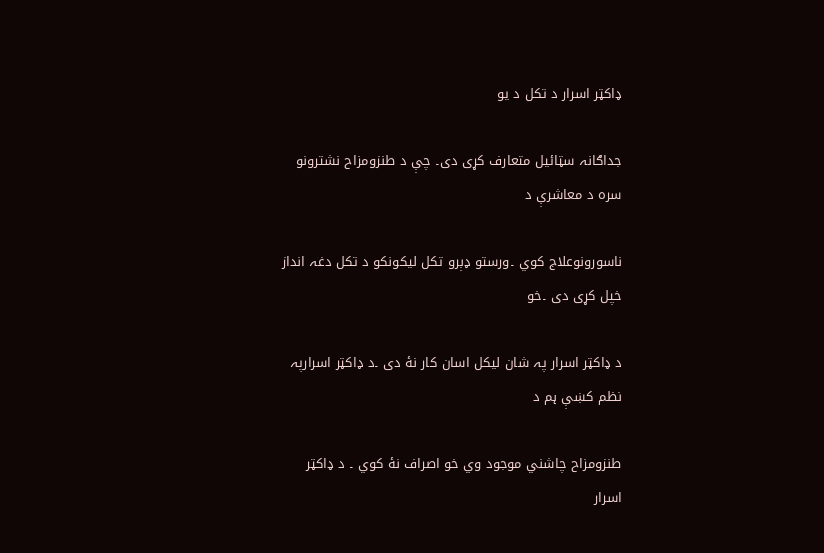ډاکټر اسرار د تکل د یو

جداګانہ سټائیل متعارف کړی دی۔ چې د طنزومزاح نشترونو سرہ د معاشرې د

ناسورونوعلاج کوي ۔ورستو ډېرو تکل لیکونکو د تکل دغہ انداز خپل کړی دی ۔خو

د ډاکټر اسرار پہ شان لیکل اسان کار نۀ دی ۔د ډاکټر اسرارپہ نظم کښې ہم د

طنزومزاح چاشني موجود وي خو اصراف نۀ کوي ۔ د ډاکټر اسرار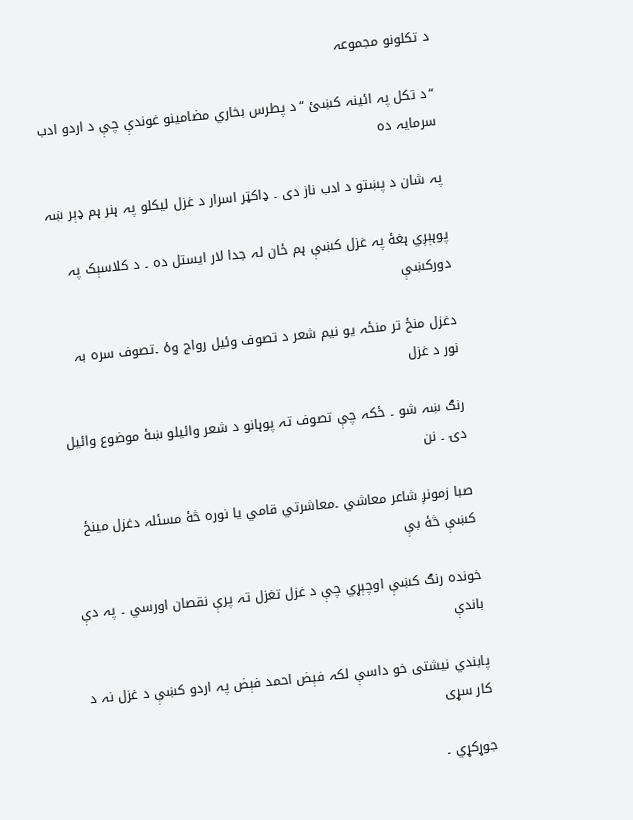د تکلونو مجموعہ

“د تکل پہ ائینہ کښئ “د پطرس بخاري مضامینو غوندې چې د اردو ادب سرمایہ دہ

پہ شان د پښتو د ادب ناز دی ۔ ډاکټر اسرار د غزل لیکلو پہ ہنر ہم ډېر ښہ

پوہېږي ہغۀ پہ غزل کښې ہم ځان لہ جدا لار ایستل دہ ۔ د کلاسېک پہ دورکښې

دغزل منځ تر منځہ یو نیم شعر د تصوف وئیل رواج وۀ ۔تصوف سرہ بہ نور د غزل

رنګ ښہ شو ۔ ځکہ چې تصوف تہ پوہانو د شعر وائیلو ښۀ موضوع وائیل دۍ ۔ نن

صبا زمونږ شاعر معاشي ۔معاشرتي قامي یا نورہ څۀ مسئلہ دغزل مینځ کښې څۀ بې

خوندہ رنګ کښې اوچېړي چې د غزل تغزل تہ پرې نقصان اورسي ۔ پہ دې باندې

پابندي نیشتی خو داسې لکہ فېض احمد فېض پہ اردو کښې د غزل نہ د کار سړی

جوړکړي ۔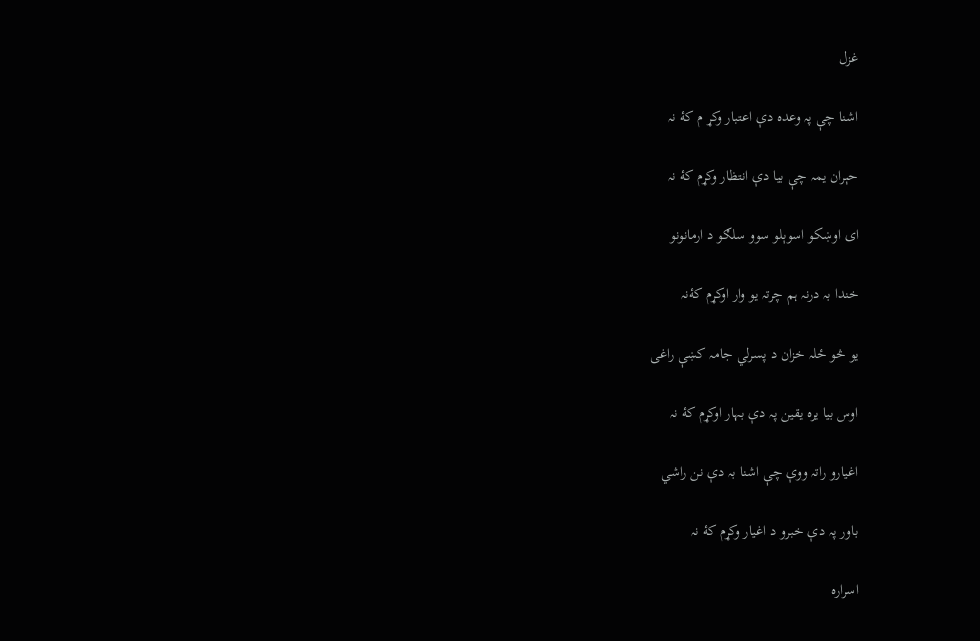غزل

اشنا چې پہ وعدہ دې اعتبار وکړ م کۀ نہ

حېران یمہ چې بیا دې انتظار وکړم کۀ نہ

ای اوښکو اسوېلو سوو سلګو د ارمانونو

خندا بہ درنہ ہم چرتہ یو وار اوکړم کۀنہ

یو څو ځلہ خزان د پسرلي جامہ کښې راغی

اوس بیا یرہ یقین پہ دې بہار اوکړم کۀ نہ

اغیارو راتہ ووې چې اشنا بہ دې نن راشي

باور پہ دې خبرو د اغیار وکړم کۀ نہ

اسرارہ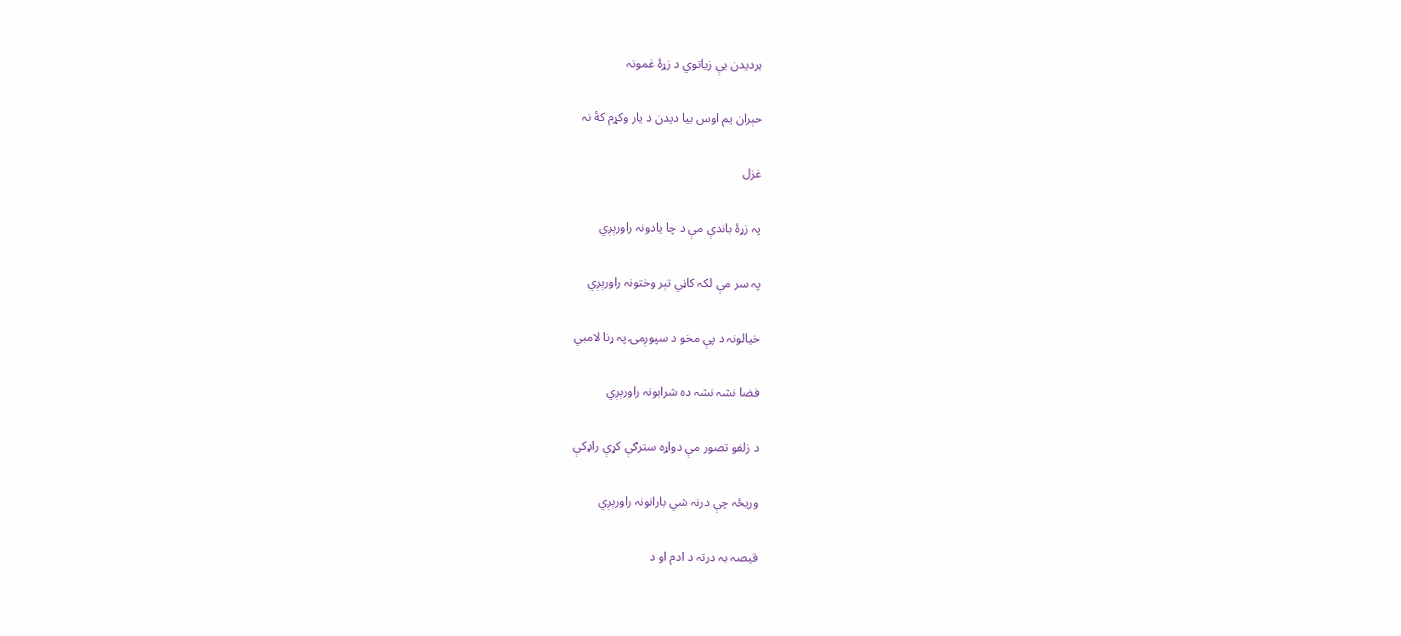ہردیدن یې زیاتوي د زړۀ غمونہ

حېران یم اوس بیا دیدن د یار وکړم کۀ نہ

غزل

پہ زړۀ باندې مې د چا یادونہ راورېږي

پہ سر مې لکہ کاڼي تېر وختونہ راورېږي

خیالونہ د پې مخو د سپوږمۍ پہ ړنا لامبي

فضا نشہ نشہ دہ شرابونہ راورېږي

د زلفو تصور مې دواړہ سترګې کړې راډکې

وریځہ چې درنہ شي بارانونہ راورېږي

قیصہ بہ درتہ د ادم او د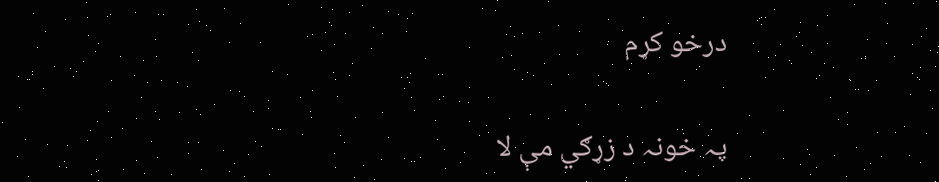درخو کړم

پہ خونہ د زړګي مې لا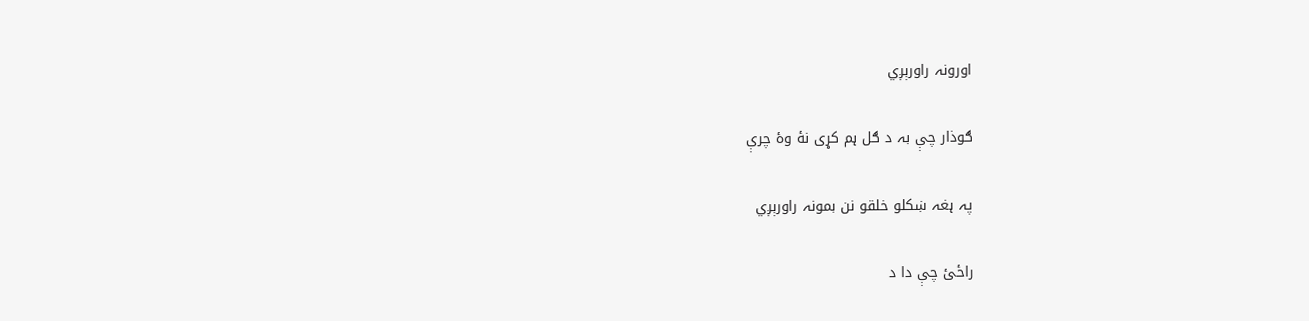اورونہ راورېږي

ګوذار چې بہ د ګل ہم کړی نۀ وۀ چرې

پہ ہغہ ښکلو خلقو نن بمونہ راورېږي

راځئ چې دا د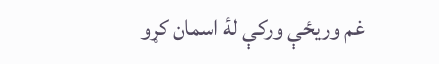غم وریځې ورکې لۀ اسمان کړو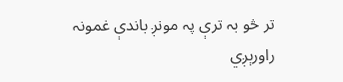تر څو بہ ترې پہ مونږ باندې غمونہ راورېږي